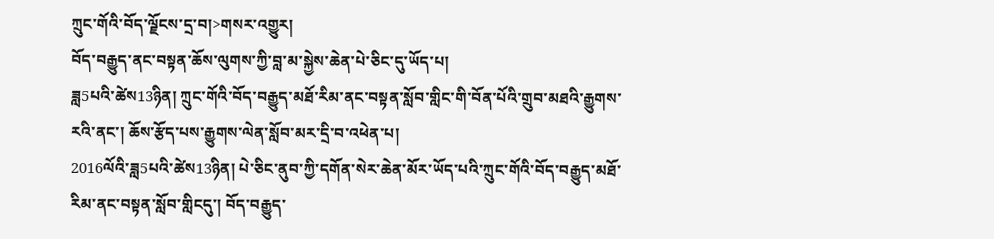ཀྲུང་གོའི་བོད་ལྗོངས་དྲ་བ།>གསར་འགྱུར།
བོད་བརྒྱུད་ནང་བསྟན་ཆོས་ལུགས་ཀྱི་བླ་མ་སྐྱེས་ཆེན་པེ་ཅིང་དུ་ཡོད་པ།
ཟླ5པའི་ཚེས13ཉིན། ཀྲུང་གོའི་བོད་བརྒྱུད་མཐོ་རིམ་ནང་བསྟན་སློབ་གླིང་གི་བོན་པོའི་གྲུབ་མཐའི་རྒྱུགས་རའི་ནང་། ཆོས་རྩོད་པས་རྒྱུགས་ལེན་སློབ་མར་དྲི་བ་འཕེན་པ།
2016ལོའི་ཟླ5པའི་ཚེས13ཉིན། པེ་ཅིང་ནུབ་ཀྱི་དགོན་སེར་ཆེན་མོར་ཡོད་པའི་ཀྲུང་གོའི་བོད་བརྒྱུད་མཐོ་རིམ་ནང་བསྟན་སློབ་གླིངདུ་། བོད་བརྒྱུད་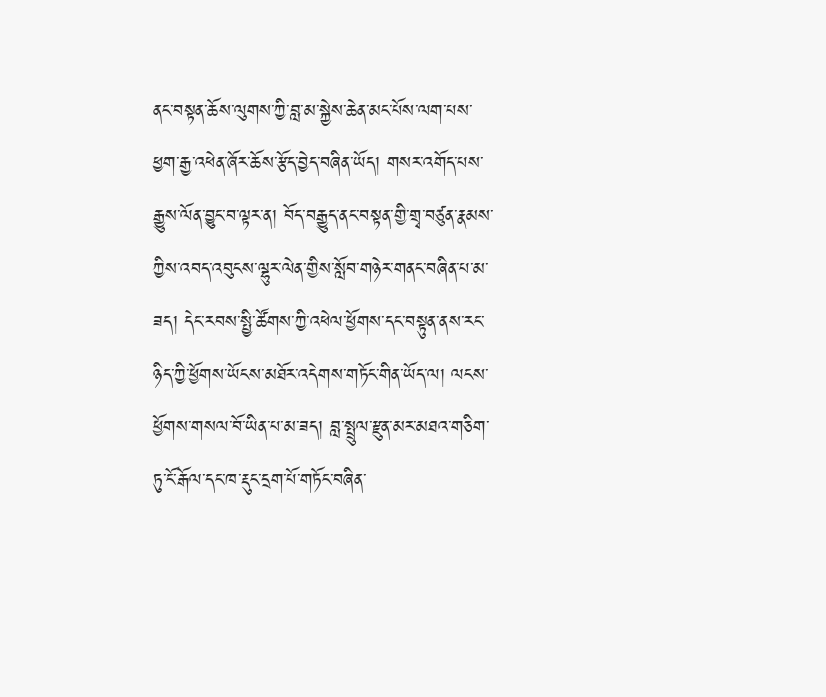ནང་བསྟན་ཆོས་ལུགས་ཀྱི་བླ་མ་སྐྱེས་ཆེན་མང་པོས་ལག་པས་ཕྱག་རྒྱ་འཕེན་ཞོར་ཆོས་རྩོད་བྱེད་བཞིན་ཡོད། གསར་འགོད་པས་རྒྱུས་ལོན་བྱུང་བ་ལྟར་ན། བོད་བརྒྱུད་ནང་བསྟན་གྱི་གྲྭ་བཙུན་རྣམས་ཀྱིས་འབད་འབུངས་ལྷུར་ལེན་གྱིས་སློབ་གཉེར་གནང་བཞིན་པ་མ་ཟད། དེང་རབས་སྤྱི་ཚོགས་ཀྱི་འཕེལ་ཕྱོགས་དང་བསྟུན་ནས་རང་ཉིད་ཀྱི་ཕྱོགས་ཡོངས་མཐོར་འདེགས་གཏོང་གིན་ཡོད་ལ། ལངས་ཕྱོགས་གསལ་བོ་ཡིན་པ་མ་ཟད། བླ་སྤྲུལ་རྫུན་མར་མཐའ་གཅིག་ཏུ་ངོ་རྒོལ་དང་ཁ་རྡུང་དྲག་པོ་གཏོང་བཞིན་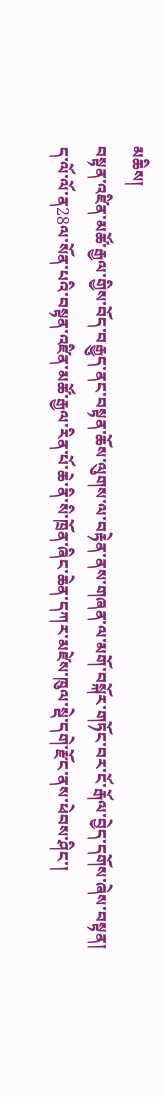མཆིས།
བསྟན་འཛིན་མཚོ་རྒྱལ་གྱིས་བོད་བརྒྱུད་ནང་བསྟན་ཆོས་ལུགས་ལ་བརྟེན་ནས་གཞན་ལ་མགོ་བསྐོར་གཏོང་བར་ངོ་རྒོལ་བྱེད་དགོས་ཞེས་བསྟན།
ད་ལོ་ལོ་ན28ལ་སོན་པའི་བསྟན་འཛིན་མཚོ་རྒྱལ་རིན་པོ་ཆེ་ནི་སི་ཁྲོན་ཞིང་ཆེན་དཀར་མཛེས་ཁུལ་སྡེ་དགེ་རྫོང་ནས་ཕེབས་ཤིང་།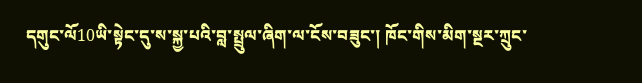དགུང་ལོ10ཡི་སྟེང་དུ་ས་སྐྱ་པའི་བླ་སྤྲུལ་ཞིག་ལ་ངོས་བཟུང་། ཁོང་གིས་མིག་སྔར་ཀྲུང་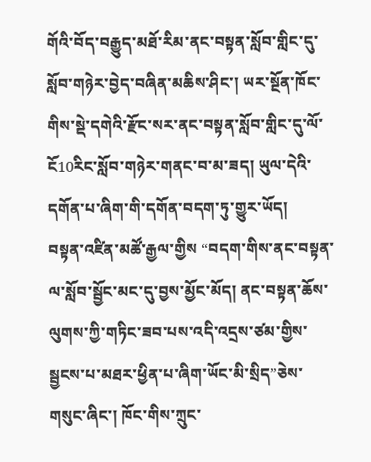གོའི་བོད་བརྒྱུད་མཐོ་རིམ་ནང་བསྟན་སློབ་གླིང་དུ་སློབ་གཉེར་བྱེད་བཞིན་མཆིས་ཤིང་། ཡར་སྔོན་ཁོང་གིས་སྡེ་དགེའི་རྫོང་སར་ནང་བསྟན་སློབ་གླིང་དུ་ལོ་ངོ10རིང་སློབ་གཉེར་གནང་བ་མ་ཟད། ཡུལ་དེའི་དགོན་པ་ཞིག་གི་དགོན་བདག་ཏུ་གྱུར་ཡོད།
བསྟན་འཛིན་མཚོ་རྒྱལ་གྱིས “བདག་གིས་ནང་བསྟན་ལ་སློབ་སྦྱོང་མང་དུ་བྱས་མྱོང་མོད། ནང་བསྟན་ཆོས་ལུགས་ཀྱི་གཏིང་ཟབ་པས་འདི་འདྲས་ཙམ་གྱིས་སྦྱངས་པ་མཐར་ཕྱིན་པ་ཞིག་ཡོང་མི་སྲིད”ཅེས་གསུང་ཞིང་། ཁོང་གིས་ཀྲུང་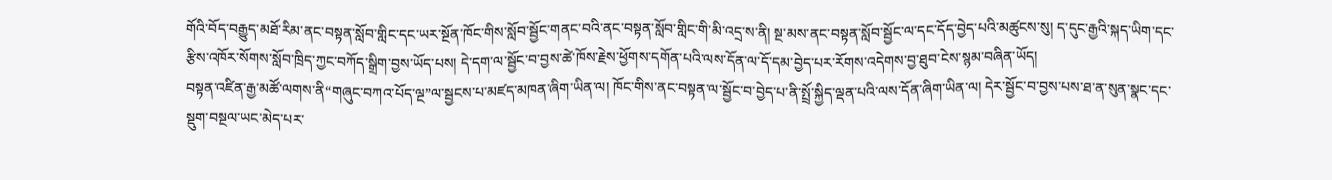གོའི་བོད་བརྒྱུད་མཐོ་རིམ་ནང་བསྟན་སློབ་གླིང་དང་ཡར་སྔོན་ཁོང་གིས་སློབ་སྦྱོང་གནང་བའི་ནང་བསྟན་སློབ་གླིང་གི་མི་འདྲ་ས་ནི། སྔ་མས་ནང་བསྟན་སློབ་སྦྱོང་ལ་དང་དོད་བྱེད་པའི་མཚུངས་སུ། ད་དུང་རྒྱའི་སྐད་ཡིག་དང་རྩིས་འཁོར་སོགས་སློབ་ཁྲིད་ཀྱང་བཀོད་སྒྲིག་བྱས་ཡོད་པས། དེ་དག་ལ་སྦྱོང་བ་བྱས་ཚེ་ཁོས་རྗེས་ཕྱོགས་དགོན་པའི་ལས་དོན་ལ་དོ་དམ་བྱེད་པར་རོགས་འདེགས་བྱ་ཐུབ་ངེས་སྙམ་བཞིན་ཡོད།
བསྟན་འཛིན་རྒྱ་མཚོ་ལགས་ནི“གཞུང་བཀའ་པོད་ལྔ”ལ་སྦྱངས་པ་མཛད་མཁན་ཞིག་ཡིན་ལ། ཁོང་གིས་ནང་བསྟན་ལ་སྦྱོང་བ་བྱེད་པ་ནི་སྤྲོ་སྐྱིད་ལྡན་པའི་ལས་དོན་ཞིག་ཡིན་ལ། དེར་སྦྱོང་བ་བྱས་པས་ཐ་ན་སུན་སྣང་དང་སྡུག་བསྔལ་ཡང་མེད་པར་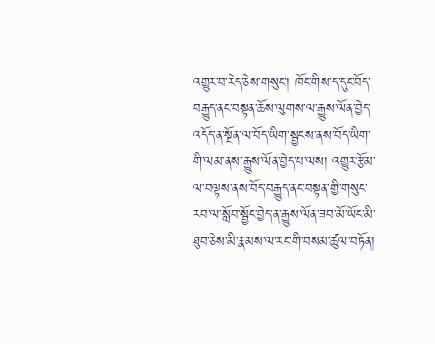འགྱུར་བ་རེད་ཅེས་གསུང་། ཁོང་གིས་ད་དུང་བོད་བརྒྱུད་ནང་བསྟན་ཆོས་ལུགས་ལ་རྒྱུས་ལོན་བྱེད་འདོད་ན་སྔོན་ལ་བོད་ཡིག་སྦྱངས་ནས་བོད་ཡིག་གི་ལམ་ནས་རྒྱུས་ལོན་བྱེད་པ་ལས། འགྱུར་རྩོམ་ལ་བལྟས་ནས་བོད་བརྒྱུད་ནང་བསྟན་གྱི་གསུང་རབ་ལ་སློབ་སྦྱོང་བྱེད་ན་རྒྱུས་ལོན་ཟབ་མོ་ཡོང་མི་ཐུབ་ཅེས་མི་རྣམས་ལ་རང་གི་བསམ་ཚུལ་བཏོན།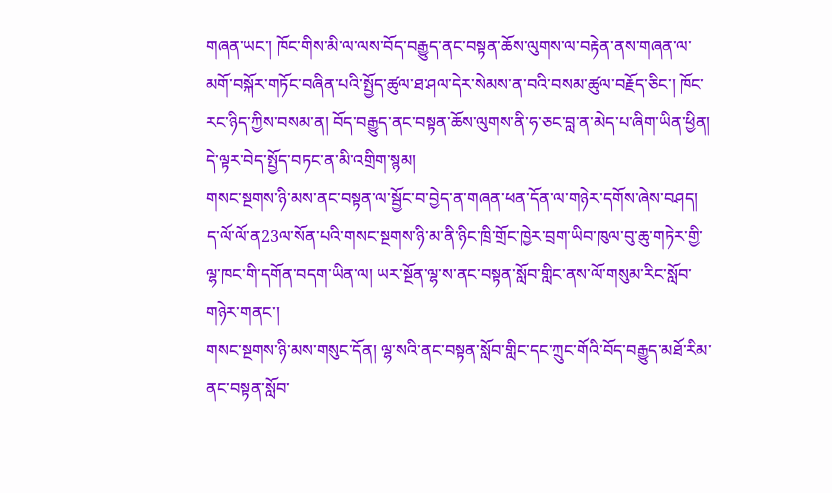གཞན་ཡང་། ཁོང་གིས་མི་ལ་ལས་བོད་བརྒྱུད་ནང་བསྟན་ཆོས་ལུགས་ལ་བརྟེན་ནས་གཞན་ལ་མགོ་བསྐོར་གཏོང་བཞིན་པའི་སྤྱོད་ཚུལ་ཐ་ཤལ་དེར་སེམས་ན་བའི་བསམ་ཚུལ་བརྗོད་ཅིང་། ཁོང་རང་ཉིད་ཀྱིས་བསམ་ན། བོད་བརྒྱུད་ནང་བསྟན་ཆོས་ལུགས་ནི་ཧ་ཅང་བླ་ན་མེད་པ་ཞིག་ཡིན་ཕྱིན། དེ་ལྟར་བེད་སྤྱོད་བཏང་ན་མི་འགྲིག་སྙམ།
གསང་སྔགས་ཉི་མས་ནང་བསྟན་ལ་སྦྱོང་བ་བྱེད་ན་གཞན་ཕན་དོན་ལ་གཉེར་དགོས་ཞེས་བཤད།
ད་ལོ་ལོ་ན23ལ་སོན་པའི་གསང་སྔགས་ཉི་མ་ནི་ཉིང་ཁྲི་གྲོང་ཁྱེར་བྲག་ཡིབ་ཁུལ་བུ་ཆུ་གཏེར་གྱི་ལྷ་ཁང་གི་དགོན་བདག་ཡིན་ལ། ཡར་སྔོན་ལྷ་ས་ནང་བསྟན་སློབ་གླིང་ནས་ལོ་གསུམ་རིང་སློབ་གཉེར་གནང་།
གསང་སྔགས་ཉི་མས་གསུང་དོན། ལྷ་སའི་ནང་བསྟན་སློབ་གླིང་དང་ཀྲུང་གོའི་བོད་བརྒྱུད་མཐོ་རིམ་ནང་བསྟན་སློབ་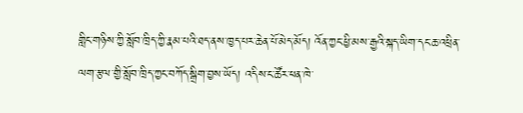གླིང་གཉིས་ཀྱི་སློབ་ཁྲིད་ཀྱི་རྣམ་པའི་ཐད་ནས་ཁྱད་པར་ཆེན་པོ་མེད་མོད། འོན་ཀྱང་ཕྱི་མས་རྒྱའི་སྐད་ཡིག་དང་ཆ་འཕྲིན་ལག་རྩལ་གྱི་སློབ་ཁྲིད་ཀྱང་བཀོད་སྒྲིག་བྱས་ཡོད། འདིས་ང་ཚོར་ཕན་ཁེ་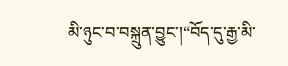མི་ཉུང་བ་བསྐྲུན་བྱུང་།“བོད་དུ་རྒྱ་མི་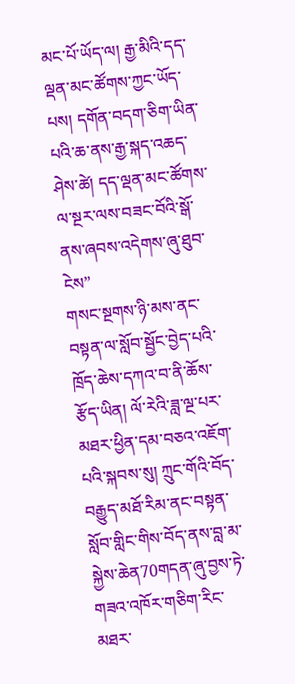མང་པོ་ཡོད་ལ། རྒྱ་མིའི་དད་ལྡན་མང་ཚོགས་ཀྱང་ཡོད་པས། དགོན་བདག་ཅིག་ཡིན་པའི་ཆ་ནས་རྒྱ་སྐད་འཆད་ཤེས་ཚེ། དད་ལྡན་མང་ཚོགས་ལ་སྔར་ལས་བཟང་བོའི་སྒོ་ནས་ཞབས་འདེགས་ཞུ་ཐུབ་ངེས”
གསང་སྔགས་ཉི་མས་ནང་བསྟན་ལ་སློབ་སྦྱོང་བྱེད་པའི་ཁྲོད་ཆེས་དཀའ་བ་ནི་ཆོས་རྩོད་ཡིན། ལོ་རེའི་ཟླ་ལྔ་པར་མཐར་ཕྱིན་དམ་བཅའ་འཇོག་པའི་སྐབས་སུ། ཀྲུང་གོའི་བོད་བརྒྱུད་མཐོ་རིམ་ནང་བསྟན་སློབ་གླིང་གིས་བོད་ནས་བླ་མ་སྐྱེས་ཆེན70གདན་ཞུ་བྱས་ཏེ་གཟའ་འཁོར་གཅིག་རིང་མཐར་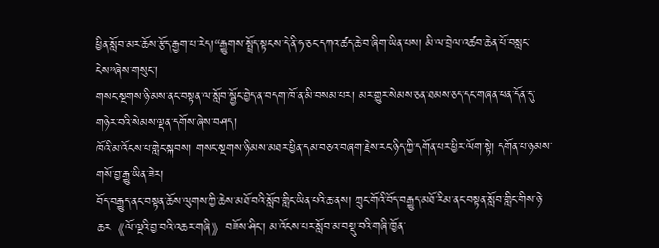ཕྱིན་སློབ་མར་ཆོས་རྩོད་རྒྱག་པ་རེད།“རྒྱུགས་སྤྲོད་སྟངས་དེ་ནི་ཧ་ཅང་དཀའ་ཚད་ཆེ་བ་ཞིག་ཡིན་པས། མི་ལ་བྲེལ་འཚབ་ཆེན་པོ་བསླང་ངེས”ཞེས་གསུང་།
གསང་སྔགས་ཉི་མས་ནང་བསྟན་ལ་སློབ་སྦྱོང་བྱེད་ན་བདག་ཁོ་ན་མི་བསམ་པར། མར་གྱུར་སེམས་ཅན་ཐམས་ཅད་དང་གཞན་ཕན་དོན་དུ་གཉེར་བའི་སེམས་ལྡན་དགོས་ཞེས་བཤད།
ཁོའི་མ་འོངས་པ་གླེང་སྐབས། གསང་སྔགས་ཉི་མས་མཐར་ཕྱིན་དམ་བཅའ་བཞག་རྗེས་རང་ཉིད་ཀྱི་དགོན་པར་ཕྱིར་ལོག་སྟེ། དགོན་པ་ཉམས་གསོ་བྱ་རྒྱུ་ཡིན་ཟེར།
བོད་བརྒྱུད་ནང་བསྟན་ཆོས་ལུགས་ཀྱི་ཆེས་མཐོ་བའི་སློབ་གླིང་ཡིན་པའི་ཆ་ནས། ཀྲུང་གོའི་བོད་བརྒྱུད་མཐོ་རིམ་ནང་བསྟན་སློབ་གླིང་གིས་ཉེ་ཆར《ལོ་ལྔའི་བྱ་བའི་འཆར་གཞི》བཟོས་ཤིང་། མ་འོངས་པར་སློབ་མ་བསྡུ་བའི་གཞི་ཁྱོན་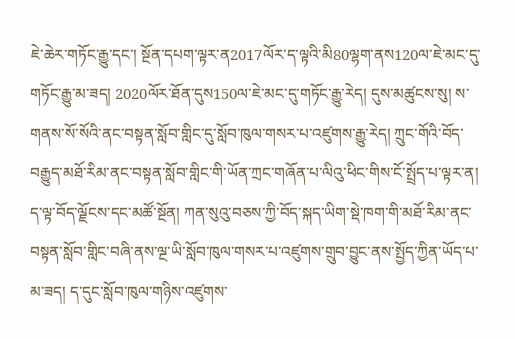ཇེ་ཆེར་གཏོང་རྒྱུ་དང་། སྔོན་དཔག་ལྟར་ན2017ལོར་ད་ལྟའི་མི80ལྷག་ནས120ལ་ཇེ་མང་དུ་གཏོང་རྒྱུ་མ་ཟད། 2020ལོར་ཐོན་དུས150ལ་ཇེ་མང་དུ་གཏོང་རྒྱུ་རེད། དུས་མཚུངས་སུ། ས་གནས་སོ་སོའི་ནང་བསྟན་སློབ་གླིང་དུ་སློབ་ཁུལ་གསར་པ་འཛུགས་རྒྱུ་རེད། ཀྲུང་གོའི་བོད་བརྒྱུད་མཐོ་རིམ་ནང་བསྟན་སློབ་གླིང་གི་ཡོན་ཀྲང་གཞོན་པ་ལིའུ་ཕིང་གིས་ངོ་སྤྲོད་པ་ལྟར་ན། ད་ལྟ་བོད་ལྗོངས་དང་མཚོ་སྔོན། ཀན་སུའུ་བཅས་ཀྱི་བོད་སྐད་ཡིག་སྡེ་ཁག་གི་མཐོ་རིམ་ནང་བསྟན་སློབ་གླིང་བཞི་ནས་ལྔ་ཡི་སློབ་ཁུལ་གསར་པ་འཛུགས་གྲུབ་བྱུང་ནས་སྤྱོད་ཀྱིན་ཡོད་པ་མ་ཟད། ད་དུང་སློབ་ཁུལ་གཉིས་འཛུགས་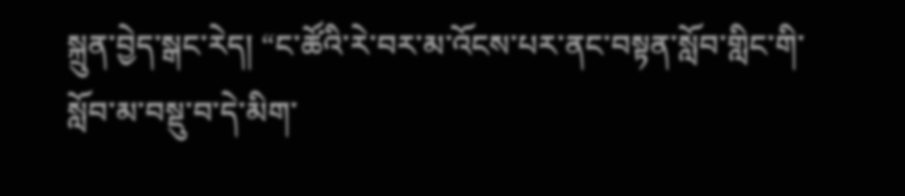སྐྲུན་བྱེད་སྒང་རེད། “ང་ཚོའི་རེ་བར་མ་འོངས་པར་ནང་བསྟན་སློབ་གླིང་གི་སློབ་མ་བསྡུ་བ་དེ་མིག་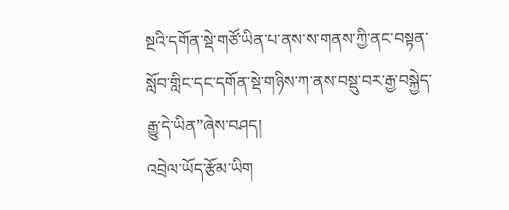སྔའི་དགོན་སྡེ་གཙོ་ཡིན་པ་ནས་ས་གནས་ཀྱི་ནང་བསྟན་སློབ་གླིང་དང་དགོན་སྡེ་གཉིས་ཀ་ནས་བསྡུ་བར་རྒྱ་བསྐྱེད་རྒྱུ་དེ་ཡིན”ཞེས་བཤད།
འབྲེལ་ཡོད་རྩོམ་ཡིག